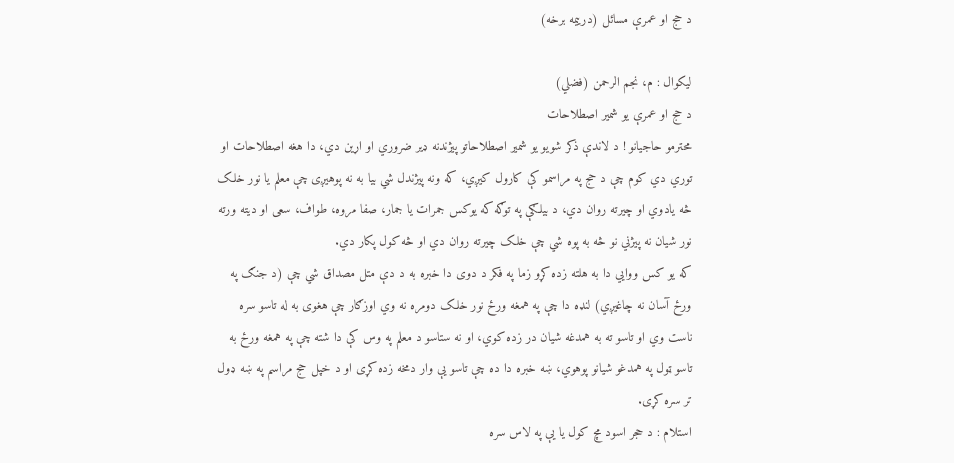د حج او عمرې مسائل (درييمه برخه)

ليکوال : م، نجم الرحمن (فضلي)
د حج او عمرې يو شمير اصطلاحات
محترمو حاجيانو ! د لاندې ذکر شويو يو شمير اصطلاحاتو پيژندنه ډير ضروري او اړين دي، دا هغه اصطلاحات او توري دي کوم چې د حج په مراسمو کې کارول کيږي، که ونه پيژندل شي بيا به نه پوهيږی چې معلم يا نور خلک څه يادوي او چيرته روان دي، د بيلګې په توګه که يوکس جمرات يا جمار، صفا مروه، طواف، سعی او ديته ورته نور شيان نه پيژني نو څه به پوه شي چې خلک چيرته روان دي او څه کول پکار دي.
که يو کس ووايي دا به هلته زده کړو زما په فکر د دوی دا خبره به د دې متل مصداق شي چې (د جنګ په ورځ آسان نه چاغيږي) لنډه دا چې په همغه ورځ نور خلک دومره نه وي اوزګار چې هغوی به له تاسو سره ناست وي او تاسو ته به همدغه شيان در زده کوي، او نه ستاسو د معلم په وس کې دا شته چې په همغه ورځ به تاسو ټول په همدغو شيانو پوهوي، ښه خبره دا ده چې تاسو يې وار دمخه زده کړی او د خپل حج مراسم په ښه ډول تر سره کړی.
استلام : د حجر اسود مچ کول يا يې په لاس سره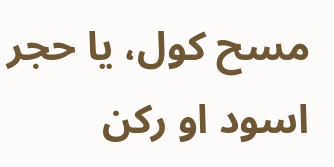مسح کول، يا حجر اسود او رکن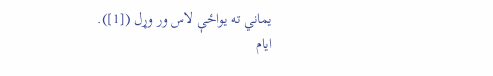يماني ته يواځې لاس ور وړل ([1]).
ايام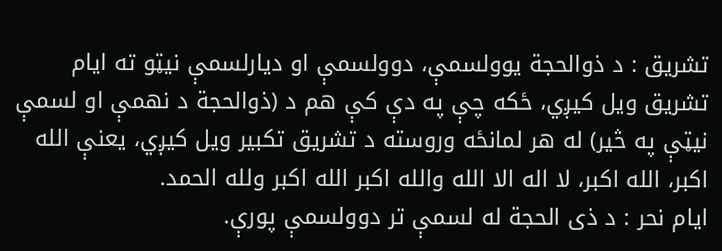تشريق : د ذوالحجة يوولسمې، دوولسمې او ديارلسمې نيټو ته ايام تشريق ويل کيږي، ځکه چې په دې کې هم د (ذوالحجة د نهمې او لسمې نيټې په څير) له هر لمانځه وروسته د تشريق تکبير ويل کيږي، يعنې الله اکبر، الله اکبر، لا اله الا الله والله اکبر الله اکبر ولله الحمد.
ايام نحر : د ذی الحجة له لسمې تر دوولسمې پورې.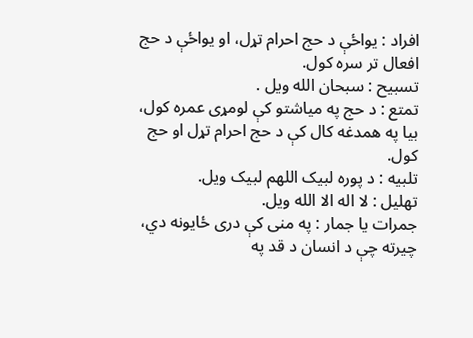افراد : يواځې د حج احرام تړل، او يواځې د حج افعال تر سره کول.
تسبيح : سبحان الله ويل .
تمتع : د حج په مياشتو کې لومړی عمره کول، بيا په همدغه کال کې د حج احرام تړل او حج کول.
تلبيه : د پوره لبيک اللهم لبيک ويل.
تهليل : لا اله الا الله ويل.
جمرات يا جمار : په منی کې دری ځايونه دي، چيرته چې د انسان د قد په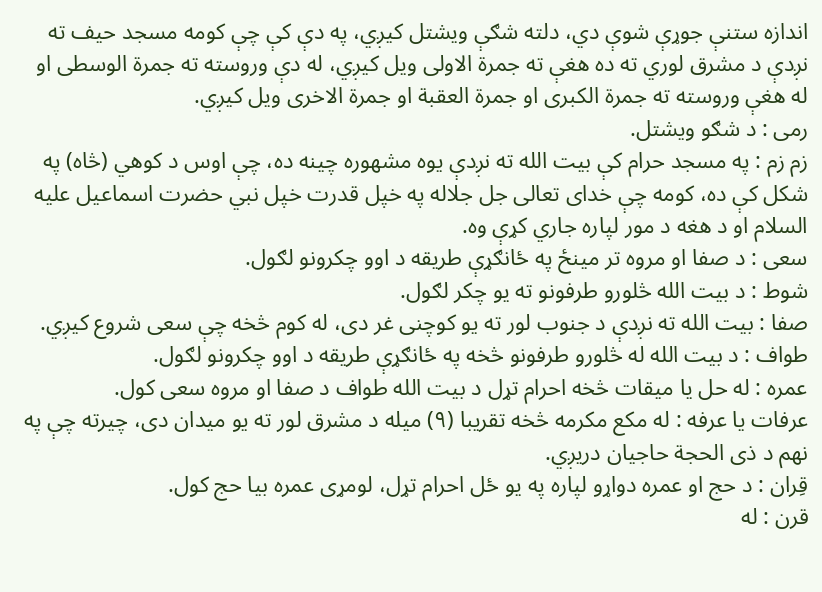اندازه ستنې جوړې شوې دي، دلته شګې ويشتل کيږي، په دې کې چې کومه مسجد حيف ته نږدې د مشرق لوري ته ده هغې ته جمرة الاولی ويل کيږي، له دې وروسته ته جمرة الوسطی او له هغې وروسته ته جمرة الکبری او جمرة العقبة او جمرة الاخری ويل کيږي.
رمی : د شګو ويشتل.
زم زم : په مسجد حرام کې بيت الله ته نږدې يوه مشهوره چينه ده، چې اوس د کوهي (څاه) په شکل کې ده، کومه چې خدای تعالی جل جلاله په خپل قدرت خپل نبي حضرت اسماعيل عليه السلام او د هغه د مور لپاره جاري کړې وه.
سعی : د صفا او مروه تر مينځ په ځانګړې طريقه د اوو چکرونو لګول.
شوط : د بيت الله څلورو طرفونو ته يو چکر لګول.
صفا : بيت الله ته نږدې د جنوب لور ته يو کوچنی غر دی، له کوم څخه چې سعی شروع کيږي.
طواف : د بيت الله له څلورو طرفونو څخه په ځانګړې طريقه د اوو چکرونو لګول.
عمره : له حل يا ميقات څخه احرام تړل د بيت الله طواف د صفا او مروه سعی کول.
عرفات يا عرفه : له مکع مکرمه څخه تقريبا (۹) ميله د مشرق لور ته يو ميدان دی، چيرته چې په نهم د ذی الحجة حاجيان دريږي.
قِران : د حج او عمره دواړو لپاره په يو ځل احرام تړل، لومړی عمره بيا حج کول.
قرن : له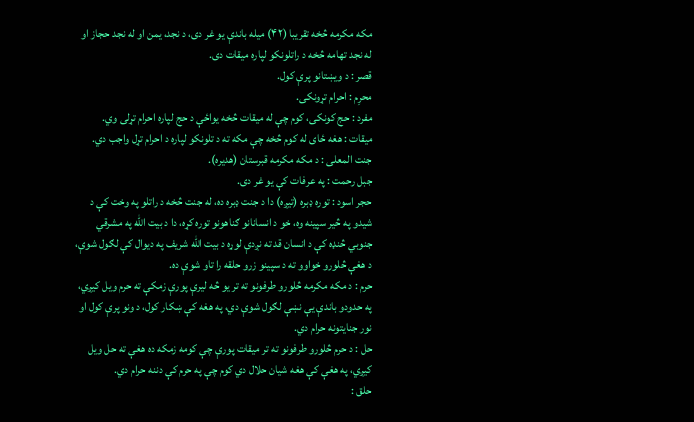مکه مکرمه څخه تقريبا (۴۲) ميله باندې يو غر دی، د نجد، يمن او له نجد حجاز او له نجد تهامه څخه د راتلونکو لپاره ميقات دی.
قصر : د ويښتانو پرې کول.
محرِم : احرام تړونکی.
مفرد : حج کونکی، کوم چې له ميقات څخه يواځې د حج لپاره احرام تړلی وي.
ميقات : هغه ځای له کوم څخه چې مکه ته د تلونکو لپاره د احرام تړل واجب دي.
جنت المعلی : د مکه مکرمه قبرستان (هديره).
جبل رحمت : په عرفات کې يو غر دی.
حجر اسود : توره ډبره (تيږه) دا د جنت ډبره ده، له جنت څخه د راتلو په وخت کې د شيدو په څير سپينه وه، خو د انسانانو ګناهونو توره کړه، دا د بيت الله په مشرقي جنوبي څنډه کې د انسان قد ته نږدې لوړه د بيت الله شريف په ديوال کې لګول شوې، د هغې څلورو خواوو ته د سپينو زرو حلقه را تاو شوې ده.
حرم : د مکه مکرمه څلورو طرفونو ته تر يو څه ليرې پورې زمکې ته حرم ويل کيږي، په حدودو باندې يې نښې لګول شوې دي، په هغه کې ښکار کول، د ونو پرې کول او نور جنايتونه حرام دي.
حل : د حرم څلورو طرفونو ته تر ميقات پورې چې کومه زمکه ده هغې ته حل ويل کيږي، په هغې کې هغه شيان حلال دي کوم چې په حرم کې دننه حرام دي.
حلق :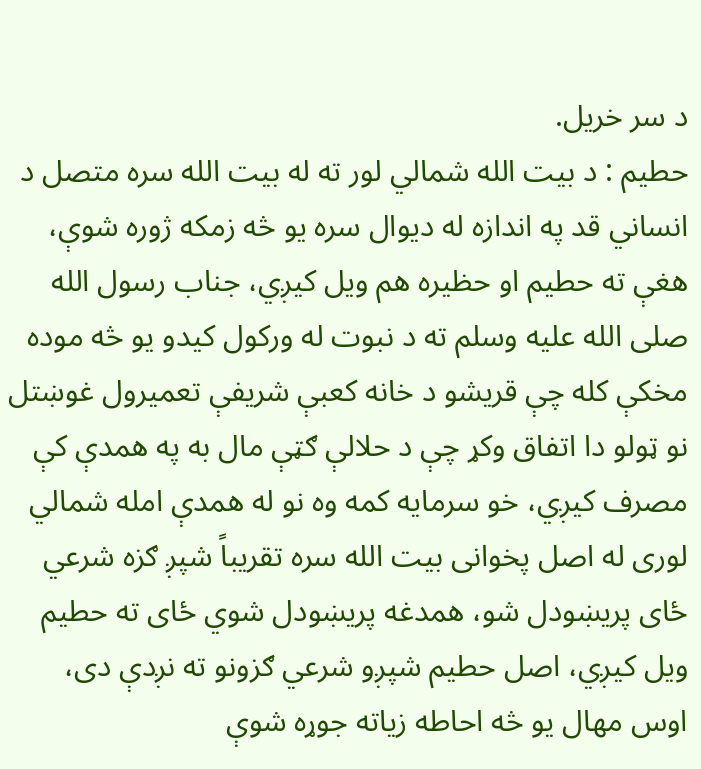د سر خريل.
حطيم : د بيت الله شمالي لور ته له بيت الله سره متصل د انساني قد په اندازه له ديوال سره يو څه زمکه ژوره شوې، هغې ته حطيم او حظيره هم ويل کيږي، جناب رسول الله صلی الله عليه وسلم ته د نبوت له ورکول کيدو يو څه موده مخکې کله چې قريشو د خانه کعبې شريفې تعميرول غوښتل نو ټولو دا اتفاق وکړ چې د حلالې ګټې مال به په همدې کې مصرف کيږي، خو سرمايه کمه وه نو له همدې امله شمالي لوری له اصل پخوانی بيت الله سره تقريباً شپږ ګزه شرعي ځای پريښودل شو، همدغه پريښودل شوي ځای ته حطيم ويل کيږي، اصل حطيم شپږو شرعي ګزونو ته نږدې دی، اوس مهال يو څه احاطه زياته جوړه شوې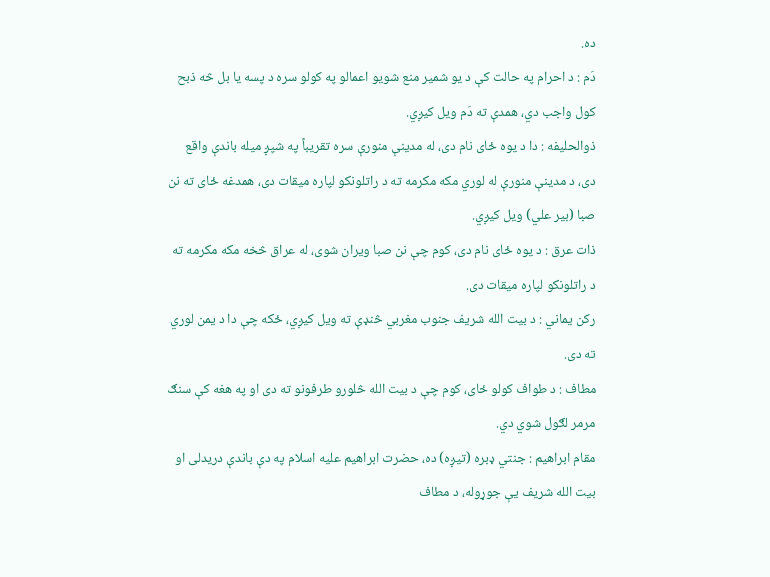ده.
دَم : د احرام په حالت کې د يو شمير منع شويو اعمالو په کولو سره د پسه يا بل څه ذبح کول واجب دي، همدې ته دَم ويل کيږي.
ذوالحليفه : دا د يوه ځای نام دی، له مدينې منورې سره تقريباً په شپږ ميله باندې واقع دی، د مدينې منورې له لوري مکه مکرمه ته د راتلونکو لپاره ميقات دی، همدغه ځای ته نن صبا (بير علي) ويل کيږي.
ذات عرق : د يوه ځای نام دی، کوم چې نن صبا ويران شوی، له عراق څخه مکه مکرمه ته د راتلونکو لپاره ميقات دی.
رکن يماني : د بيت الله شريف جنوب مغربي څنډې ته ويل کيږي، ځکه چې دا د يمن لوري ته دی.
مطاف : د طواف کولو ځای، کوم چې د بيت الله څلورو طرفونو ته دی او په هغه کې سنګ مرمر لګول شوي دي.
مقام ابراهيم : جنتي ډبره (تيږه) ده، حضرت ابراهيم عليه اسلام په دې باندې دريدلی او بيت الله شريف يې جوړوله، د مطاف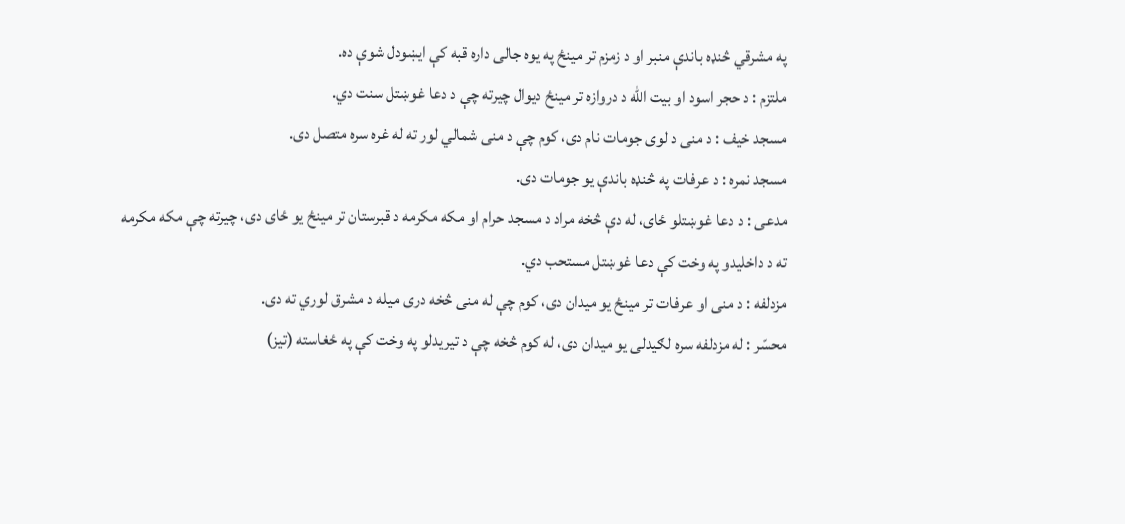په مشرقي څنډه باندې منبر او د زمزم تر مينځ په يوه جالی داره قبه کې ايښودل شوې ده.
ملتزم : د حجر اسود او بيت الله د دروازه تر مينځ ديوال چيرته چې د دعا غوښتل سنت دي.
مسجد خيف : د منی د لوی جومات نام دی، کوم چې د منی شمالي لور ته له غره سره متصل دی.
مسجد نمره : د عرفات په څنډه باندې يو جومات دی.
مدعی : د دعا غوښتلو ځای، له دې څخه مراد د مسجد حرام او مکه مکرمه د قبرستان تر مينځ يو ځای دی، چيرته چې مکه مکرمه ته د داخليدو په وخت کې دعا غوښتل مستحب دي.
مزدلفه : د منی او عرفات تر مينځ يو ميدان دی، کوم چې له منی څخه دری ميله د مشرق لوري ته دی.
محسّر : له مزدلفه سره لګيدلی يو ميدان دی، له کوم څخه چې د تيريدلو په وخت کې په ځغاسته (تيز)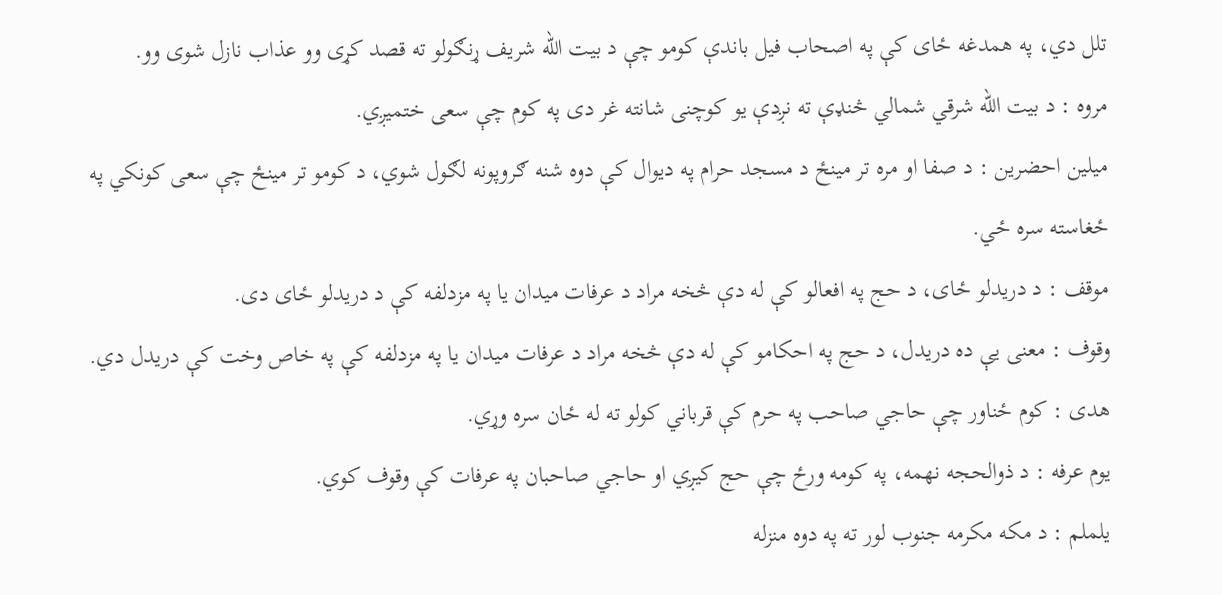تلل دي، په همدغه ځای کې په اصحاب فيل باندې کومو چې د بيت الله شريف ړنګولو ته قصد کړی وو عذاب نازل شوی وو.
مروه : د بيت الله شرقي شمالي څنډې ته نږدې يو کوچنی شانته غر دی په کوم چې سعی ختميږي.
ميلين احضرين : د صفا او مره تر مينځ د مسجد حرام په ديوال کې دوه شنه ګروپونه لګول شوي، د کومو تر مينځ چې سعی کونکي په ځغاسته سره ځي.
موقف : د دريدلو ځای، د حج په افعالو کې له دې څخه مراد د عرفات ميدان يا په مزدلفه کې د دريدلو ځای دی.
وقوف : معنی يې ده دريدل، د حج په احکامو کې له دې څخه مراد د عرفات ميدان يا په مزدلفه کې په خاص وخت کې دريدل دي.
هدی : کوم ځناور چې حاجي صاحب په حرم کې قرباني کولو ته له ځان سره وړي.
يوم عرفه : د ذوالحجه نهمه، په کومه ورځ چې حج کيږي او حاجي صاحبان په عرفات کې وقوف کوي.
يلملم : د مکه مکرمه جنوب لور ته په دوه منزله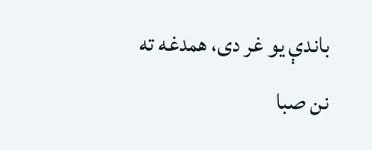باندې يو غر دی، همدغه ته نن صبا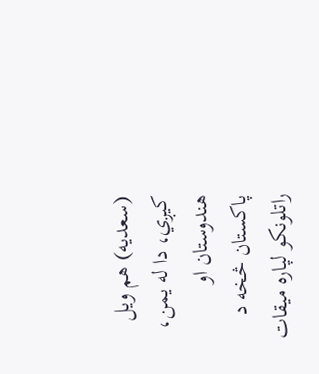(سعديه) هم ويل کيږي، دا له يمن، هندوستان او پاکستان څخه د راتلونکو لپاره ميقات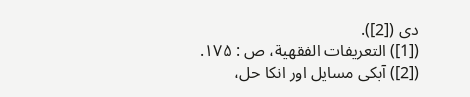دی ([2]).
([1]) التعريفات الفقهية، ص : ۱۷۵.
([2]) آبکی مسايل اور انکا حل،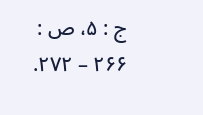ج : ۵، ص : ۲۶۶ – ۲۷۲.